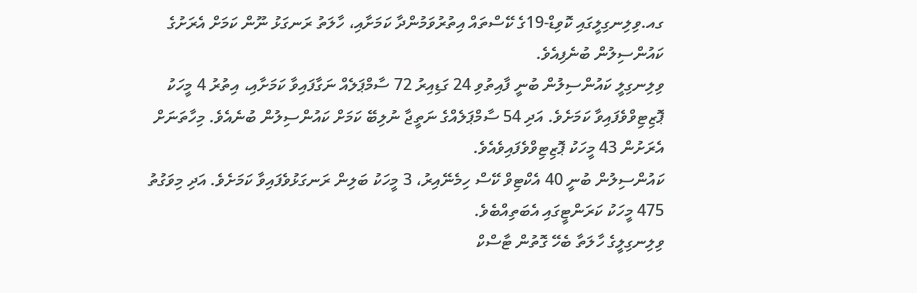ގއ.ވިލިނގިލީގައި ކޮވިޑް-19ގެ ކޭސްތައް އިތުރުވަމުންދާ ކަމަށާއި، ހާލަތު ރަނގަޅު ނޫން ކަމަށް އެރަށުގެ ކައުންސިލުން ބުނެފިއެވެ.
ވިލިނގިލީ ކައުންސިލުން ބުނީ ފާއިތުވި 24 ގަޑިއިރު 72 ސާމްޕަލެއް ނަގާފައިވާ ކަމަށާއި، އިތުރު 4 މީހަކު ޕޮޒިޓިވްވެފައިވާ ކަމަށެވެ. އަދި 54 ސާމްޕަލެއްގެ ނަތީޖާ ނުލިބޭ ކަމަށް ކައުންސިލުން ބުނެއެވެ. މިހާތަނަށް އެރަށުން 43 މީހަކު ޕޮޒިޓިވްވެފައިވެއެވެ.
ކައުންސިލުން ބުނީ 40 އެކްޓިވް ކޭސް ހިމެނޭއިރު، 3 މީހަކު ބަލިން ރަނގަޅުވެފައިވާ ކަމަށެވެ. އަދި މިވަގުތު 475 މީހަކު ކަރަންޓީގައި އެބަތިއްބެވެ.
ވިލިނގިލީގެ ހާލަތާ ބެހޭ ގޮތުން ޓާސްކް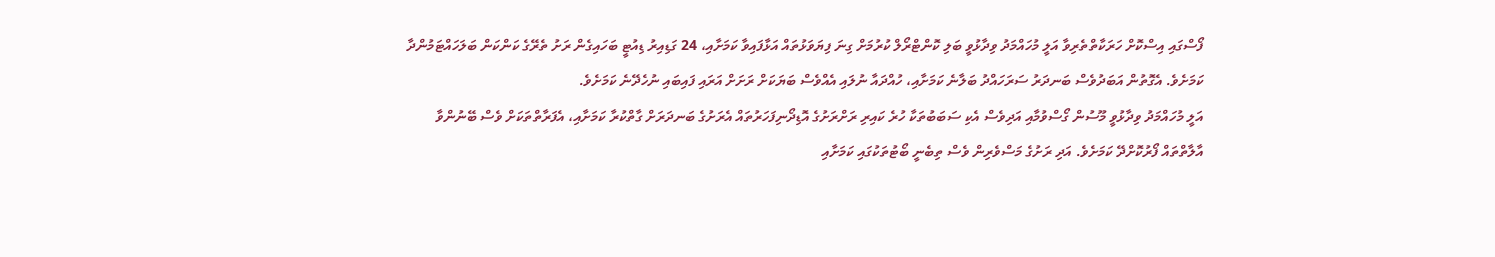ފޯސްގައި އިސްކޮށް ހަރަކާތްތެރިވާ އަލީ މުހައްމަދު ވިދާޅުވީ ބަލި ކޮންޓްރޯލް ކުރުމަށް ގިނަ ފިޔަވަޅުތައް އަޅާފައިވާ ކަމަށާއި، 24 ގަޑިއިރު ޑިއުޓީ ބަހައިގެން ރަށު ތެރޭގެ ކަންކަން ބަލަހައްޓަމުންދާ ކަމަށެވެ. އެގޮތުން އަބަދުވެސް ބަނދަރު ސަރަހައްދު ބަލާނެ ކަމަށާއި، ހުއްދައާ ނުލައި އެއްވެސް ބަޔަކަށް ރަށަށް އަރައި ފައިބައި ނުހެދޭނެ ކަމަށެވެ.
އަލީ މުހައްމަދު ވިދާޅުވީ މޫސުން ގޯސްވުމާއި އަދިވެސް އެކި ސަބަބުތަކާ ހުރެ ކައިރި ރަށްރަށުގެ އޮޑިދޯނިފަހަރުތައް އެރަށުގެ ބަނދަރަށް ގާތްކުރާ ކަމަށާއި، އެފަރާތްތަކަށް ވެސް ބޭނުންވާ އާލާތްތައް ފޯރުކޮށްދޭ ކަމަށެވެ. އަދި ރަށުގެ މަސްވެރިން ވެސް ތިބެނީ ބޯޓުތަކުގައި ކަމަށާއި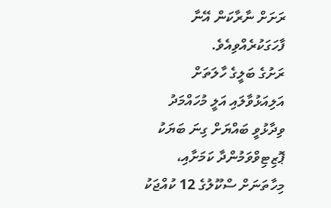ރަށަށް ނާރާކަން އޭނާ ފާހަގަކުރެއްވިއެވެ.
ރަށުގެ ބަލީގެ ހާލަތަށް އަލިއަޅުވާލައި އަލީ މުހައްމަދު ވިދާޅުވީ ބައްޔަށް ގިނަ ބަޔަކު ޕޮޒިޓިވްވަމުންދާ ކަމަށާއި، މިހާތަނަށް ސްކޫލުގެ 12 ކުއްޖަކު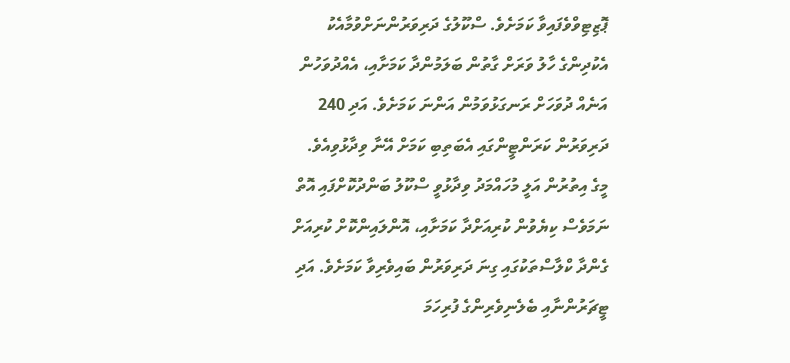ޕޮޒިޓިވްވެފައިވާ ކަމަށެވެ. ސްކޫލުގެ ދަރިވަރުންނަށްވުމާއެކު އެކުދިންގެ ހާލު ވަރަށް ގާތުން ބަލަމުންދާ ކަމަށާއި، އެއްދުވަހުން އަނެއް ދުވަހަށް ރަނގަޅުވަމުން އަންނަ ކަމަށެވެ. އަދި 240 ދަރިވަރުން ކަރަންޓީންގައި އެބަތިބި ކަމަށް އޭނާ ވިދާޅުވިއެވެ.
މީގެ އިތުރުން އަލީ މުހައްމަދު ވިދާޅުވީ ސްކޫލު ބަންދުކޮށްފައި އޮތް ނަމަވެސް ކިޔެވުން ކުރިއަށްދާ ކަމަށާއި، އޮންލައިންކޮށް ކުރިއަށް ގެންދާ ކްލާސްތަކުގައި ގިނަ ދަރިވަރުން ބައިވެރިވާ ކަމަށެވެ. އަދި ޓީޗަރުންނާއި ބެލެނިވެރިންގެ ފުރިހަމަ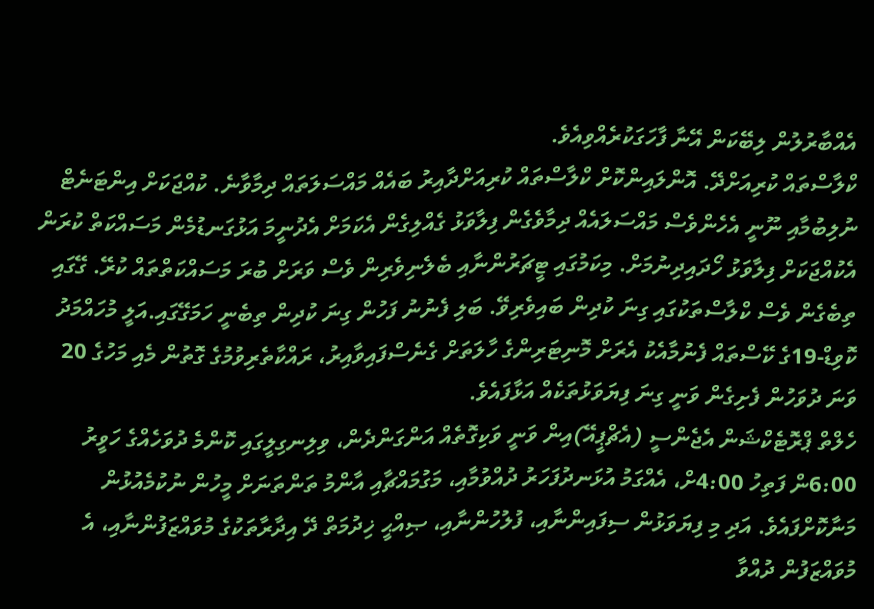އެއްބާރުލުން ލިބޭކަން އޭނާ ފާހަގަކުރެއްވިއެވެ.
ކްލާސްތައް ކުރިއަށްދޭ. އޮންލައިންކޮށް ކްލާސްތައް ކުރިއަށްދާއިރު ބައެއް މައްސަލަތައް ދިމާވާނެ. ކުއްޖަކަށް އިންޓަނެޓް ނުލިބުމާއި ނޫނީ އެހެންވެސް މައްސަލައެއް ދިމާވެގެން ފިލާވަޅު ގެއްލިގެން އެކަމަށް އެދުނީމަ އަޅުގަނޑުމެން މަސައްކަތް ކުރަން އެކުއްޖަކަށް ފިލާވަޅު ހޯދައިދިނުމަށް. މިކަމުގައި ޓީޗަރުންނާއި ބެލެނިވެރިން ވެސް ވަރަށް ބުރަ މަސައްކަތްތައް ކުރޭ. ގޭގައި ތިބެގެން ވެސް ކްލާސްތަކުގައި ގިނަ ކުދިން ބައިވެރިވޭ. ބަލި ފެނުނު ފަހުން ގިނަ ކުދިން ތިބެނީ ހަމަގޭގައި.އަލީ މުހައްމަދު
ކޮވިޑް-19ގެ ކޭސްތައް ފެނުމާއެކު އެރަށް މޮނިޓަރިންގެ ހާލަތަށް ގެނެސްފައިވާއިރު، ރައްކާތެރިވުމުގެ ގޮތުން މެއި މަހުގެ 20 ވަނަ ދުވަހުން ފެށިގެން ވަނީ ގިނަ ފިޔަވަޅުތަކެއް އަޅާފައެވެ.
ހެލްތް ޕްރޮޓެކްޝަން އެޖެންސީ (އެޗްޕީއޭ)އިން ވަނީ ވަކިގޮތެއް އަންގަންދެން، ވިލިނގިލީގައި ކޮންމެ ދުވަހެއްގެ ހަވީރު 6:00ން ފަތިހު 4:00ށް، އެއްގަމު އުޅަނދުފަހަރު ދުއްވުމާއި، މަގުމައްޗާއި އާންމު ތަންތަނަށް މީހުން ނުކުމެއުޅުން މަނާކޮށްފައެވެ. އަދި މި ފިޔަވަޅުން ސިފައިންނާއި، ފުލުހުންނާއި، ޞިއްޙީ ޚިދުމަތް ދޭ އިދާރާތަކުގެ މުވައްޒަފުންނާއި، އެ މުވައްޒަފުން ދުއްވާ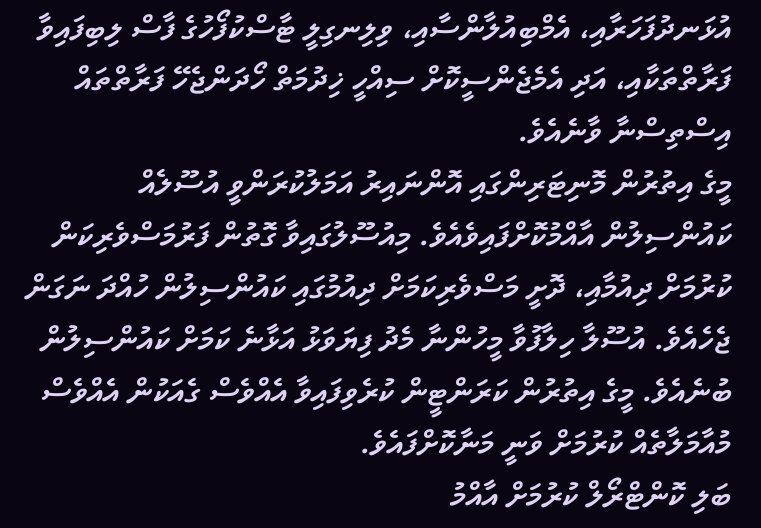އުޅަނދުފަހަރާއި، އެމްބިއުލާންސާއި، ވިލިނގިލީ ޓާސްކުފޯހުގެ ފާސް ލިބިފައިވާ ފަރާތްތަކާއި، އަދި އެމެޖެންސީކޮށް ސިއްހީ ޚިދުމަތް ހޯދަންޖެހޭ ފަރާތްތައް އިސްތިސްނާ ވާނެއެވެ.
މީގެ އިތުރުން މޮނިޓަރިންގައި އޮންނައިރު އަމަލުކުރަންވީ އުސޫލެއް ކައުންސިލުން އާއްމުކޮށްފައިވެއެވެ. މިއުސޫލުގައިވާ ގޮތުން ފަރުމަސްވެރިކަން ކުރުމަށް ދިއުމާއި، ދޮށީ މަސްވެރިކަމަށް ދިއުމުގައި ކައުންސިލުން ހުއްދަ ނަގަން ޖެހެއެވެ. އުސޫލާ ހިލާފުވާ މީހުންނާ މެދު ފިޔަވަޅު އަޅާނެ ކަމަށް ކައުންސިލުން ބުނެއެވެ. މީގެ އިތުރުން ކަރަންޓީން ކުރެވިފައިވާ އެއްވެސް ގެއަކުން އެއްވެސް މުއާމަލާތެއް ކުރުމަށް ވަނީ މަނާކޮށްފައެވެ.
ބަލި ކޮންޓްރޯލް ކުރުމަށް އާއްމު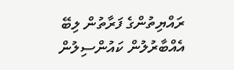ރައްޔިތުންގެ ފަރާތުން ލިބޭ އެއްބާރުލުން ކައުންސިލުން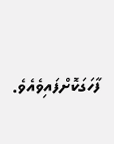ފާހަގަކޮށްފައިވެއެވެ.